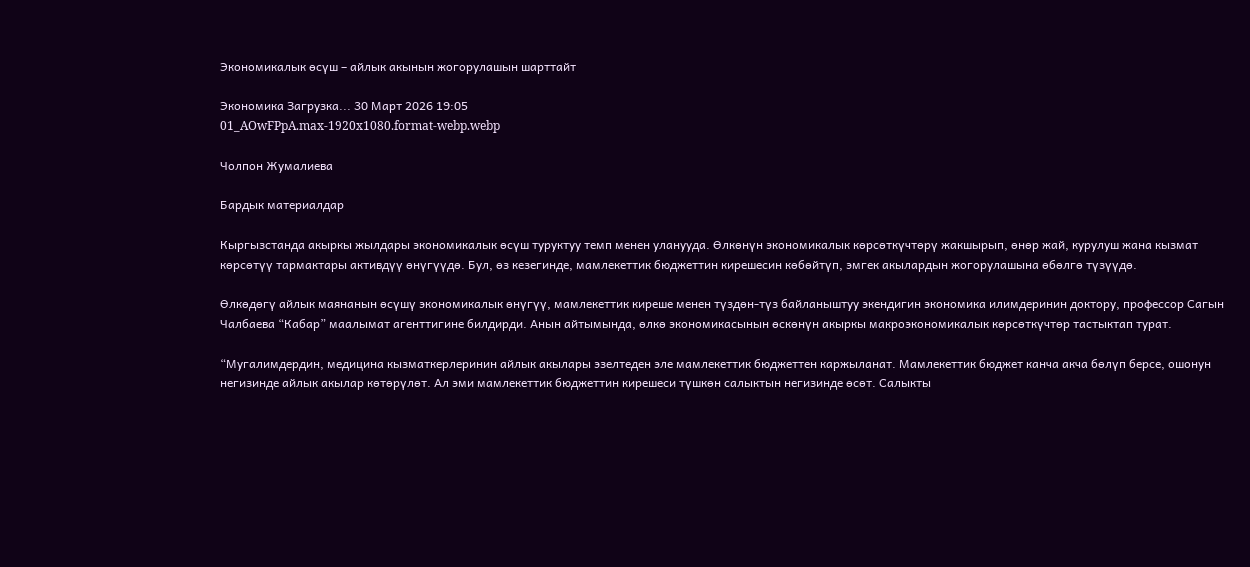Экономикалык өсүш – айлык акынын жогорулашын шарттайт

Экономика Загрузка... 30 Март 2026 19:05
01_AOwFPpA.max-1920x1080.format-webp.webp

Чолпон Жумалиева

Бардык материалдар

Кыргызстанда акыркы жылдары экономикалык өсүш туруктуу темп менен уланууда. Өлкөнүн экономикалык көрсөткүчтөрү жакшырып, өнөр жай, курулуш жана кызмат көрсөтүү тармактары активдүү өнүгүүдө. Бул, өз кезегинде, мамлекеттик бюджеттин кирешесин көбөйтүп, эмгек акылардын жогорулашына өбөлгө түзүүдө.

Өлкөдөгү айлык маянанын өсүшү экономикалык өнүгүү, мамлекеттик киреше менен түздөн-түз байланыштуу экендигин экономика илимдеринин доктору, профессор Сагын Чалбаева “Кабар” маалымат агенттигине билдирди. Анын айтымында, өлкө экономикасынын өскөнүн акыркы макроэкономикалык көрсөткүчтөр тастыктап турат.

“Мугалимдердин, медицина кызматкерлеринин айлык акылары эзелтеден эле мамлекеттик бюджеттен каржыланат. Мамлекеттик бюджет канча акча бөлүп берсе, ошонун негизинде айлык акылар көтөрүлөт. Ал эми мамлекеттик бюджеттин кирешеси түшкөн салыктын негизинде өсөт. Салыкты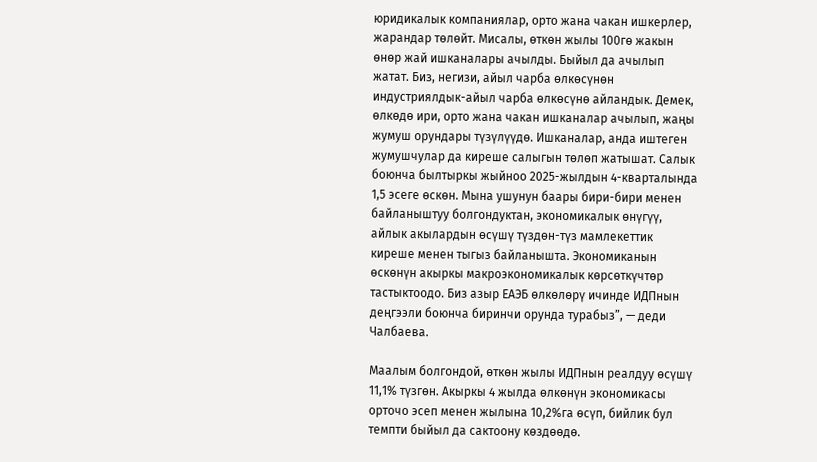юридикалык компаниялар, орто жана чакан ишкерлер, жарандар төлөйт. Мисалы, өткөн жылы 100гө жакын өнөр жай ишканалары ачылды. Быйыл да ачылып жатат. Биз, негизи, айыл чарба өлкөсүнөн индустриялдык-айыл чарба өлкөсүнө айландык. Демек, өлкөдө ири, орто жана чакан ишканалар ачылып, жаңы жумуш орундары түзүлүүдө. Ишканалар, анда иштеген жумушчулар да киреше салыгын төлөп жатышат. Салык боюнча былтыркы жыйноо 2025-жылдын 4-кварталында 1,5 эсеге өскөн. Мына ушунун баары бири-бири менен байланыштуу болгондуктан, экономикалык өнүгүү, айлык акылардын өсүшү түздөн-түз мамлекеттик киреше менен тыгыз байланышта. Экономиканын өскөнүн акыркы макроэкономикалык көрсөткүчтөр тастыктоодо. Биз азыр ЕАЭБ өлкөлөрү ичинде ИДПнын деңгээли боюнча биринчи орунда турабыз”, — деди Чалбаева.

Маалым болгондой, өткөн жылы ИДПнын реалдуу өсүшү 11,1% түзгөн. Акыркы 4 жылда өлкөнүн экономикасы орточо эсеп менен жылына 10,2%га өсүп, бийлик бул темпти быйыл да сактоону көздөөдө.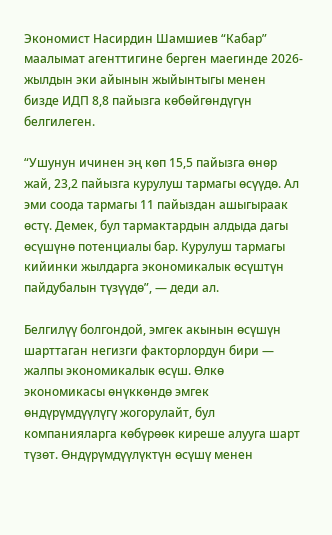Экономист Насирдин Шамшиев “Кабар” маалымат агенттигине берген маегинде 2026-жылдын эки айынын жыйынтыгы менен бизде ИДП 8,8 пайызга көбөйгөндүгүн белгилеген.

“Ушунун ичинен эң көп 15,5 пайызга өнөр жай, 23,2 пайызга курулуш тармагы өсүүдө. Ал эми соода тармагы 11 пайыздан ашыгыраак өстү. Демек, бул тармактардын алдыда дагы өсүшүнө потенциалы бар. Курулуш тармагы кийинки жылдарга экономикалык өсүштүн пайдубалын түзүүдө”, — деди ал.

Белгилүү болгондой, эмгек акынын өсүшүн шарттаган негизги факторлордун бири — жалпы экономикалык өсүш. Өлкө экономикасы өнүккөндө эмгек өндүрүмдүүлүгү жогорулайт, бул компанияларга көбүрөөк киреше алууга шарт түзөт. Өндүрүмдүүлүктүн өсүшү менен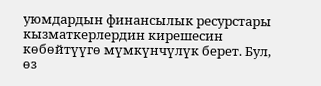уюмдардын финансылык ресурстары кызматкерлердин кирешесин көбөйтүүгө мүмкүнчүлүк берет. Бул, өз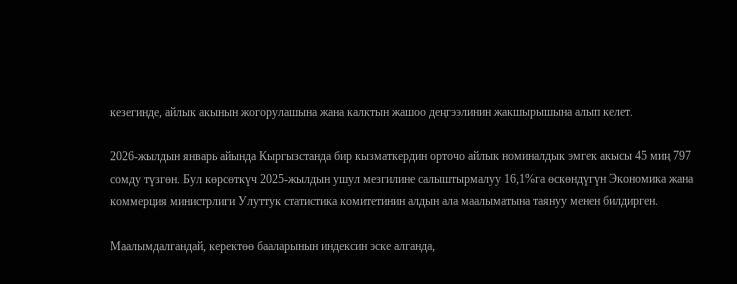кезегинде, айлык акынын жогорулашына жана калктын жашоо деңгээлинин жакшырышына алып келет.

2026-жылдын январь айында Кыргызстанда бир кызматкердин орточо айлык номиналдык эмгек акысы 45 миң 797 сомду түзгөн. Бул көрсөткүч 2025-жылдын ушул мезгилине салыштырмалуу 16,1%га өскөндүгүн Экономика жана коммерция министрлиги Улуттук статистика комитетинин алдын ала маалыматына таянуу менен билдирген.

Маалымдалгандай, керектөө бааларынын индексин эске алганда,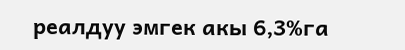реалдуу эмгек акы 6,3%га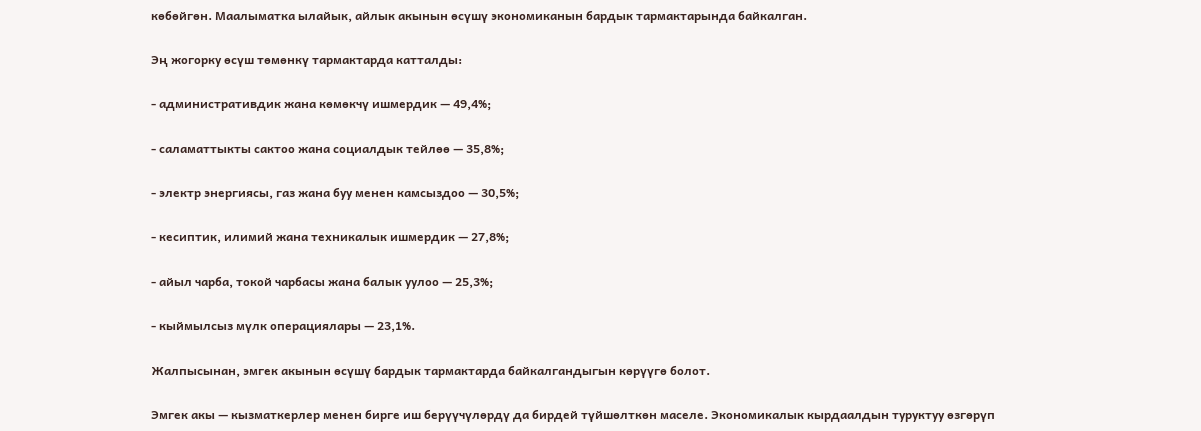көбөйгөн. Маалыматка ылайык, айлык акынын өсүшү экономиканын бардык тармактарында байкалган.

Эң жогорку өсүш төмөнкү тармактарда катталды:

- административдик жана көмөкчү ишмердик — 49,4%;

- саламаттыкты сактоо жана социалдык тейлөө — 35,8%;

- электр энергиясы, газ жана буу менен камсыздоо — 30,5%;

- кесиптик, илимий жана техникалык ишмердик — 27,8%;

- айыл чарба, токой чарбасы жана балык уулоо — 25,3%;

- кыймылсыз мүлк операциялары — 23,1%.

Жалпысынан, эмгек акынын өсүшү бардык тармактарда байкалгандыгын көрүүгө болот.

Эмгек акы — кызматкерлер менен бирге иш берүүчүлөрдү да бирдей түйшөлткөн маселе. Экономикалык кырдаалдын туруктуу өзгөрүп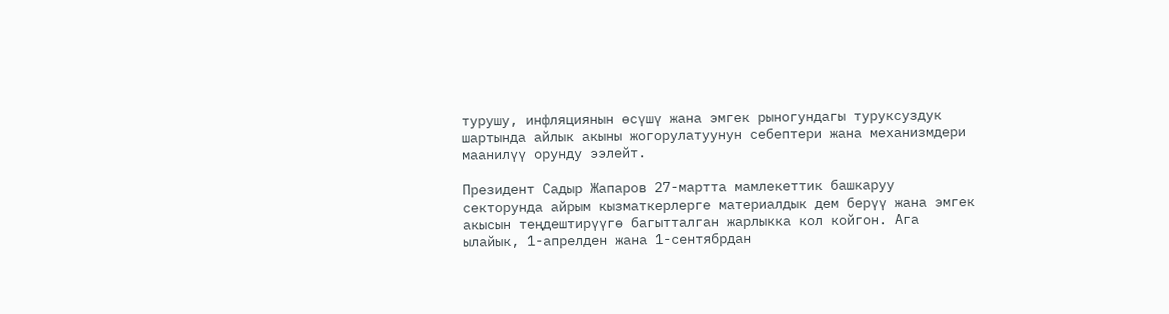турушу, инфляциянын өсүшү жана эмгек рыногундагы туруксуздук шартында айлык акыны жогорулатуунун себептери жана механизмдери маанилүү орунду ээлейт.

Президент Садыр Жапаров 27-мартта мамлекеттик башкаруу секторунда айрым кызматкерлерге материалдык дем берүү жана эмгек акысын теңдештирүүгө багытталган жарлыкка кол койгон. Ага ылайык, 1-апрелден жана 1-сентябрдан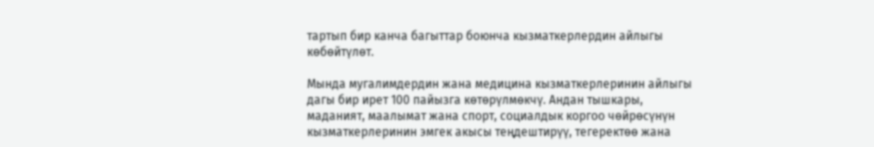тартып бир канча багыттар боюнча кызматкерлердин айлыгы көбөйтүлөт.

Мында мугалимдердин жана медицина кызматкерлеринин айлыгы дагы бир ирет 100 пайызга көтөрүлмөкчү. Андан тышкары, маданият, маалымат жана спорт, социалдык коргоо чөйрөсүнүн кызматкерлеринин эмгек акысы теңдештирүү, тегеректөө жана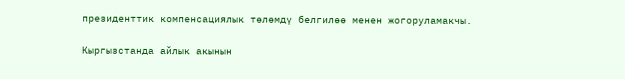президенттик компенсациялык төлөмдү белгилөө менен жогоруламакчы.

Кыргызстанда айлык акынын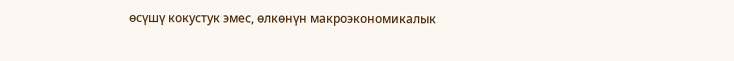өсүшү кокустук эмес, өлкөнүн макроэкономикалык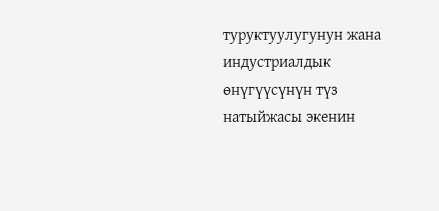туруктуулугунун жана индустриалдык өнүгүүсүнүн түз натыйжасы экенин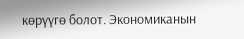көрүүгө болот. Экономиканын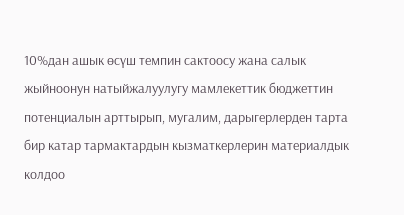10%дан ашык өсүш темпин сактоосу жана салык жыйноонун натыйжалуулугу мамлекеттик бюджеттин потенциалын арттырып, мугалим, дарыгерлерден тарта бир катар тармактардын кызматкерлерин материалдык колдоо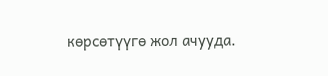көрсөтүүгө жол ачууда.